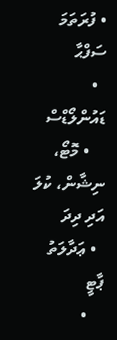• ފުރަތަމަ ސަފްޙާ
  • ޑައުންލޯޑްސް
    • މޮޓޯ، ނިޝާން، ކުލަ އަދި ދިދަ
  • ޢަދާލަތު ޕާޓީ
    •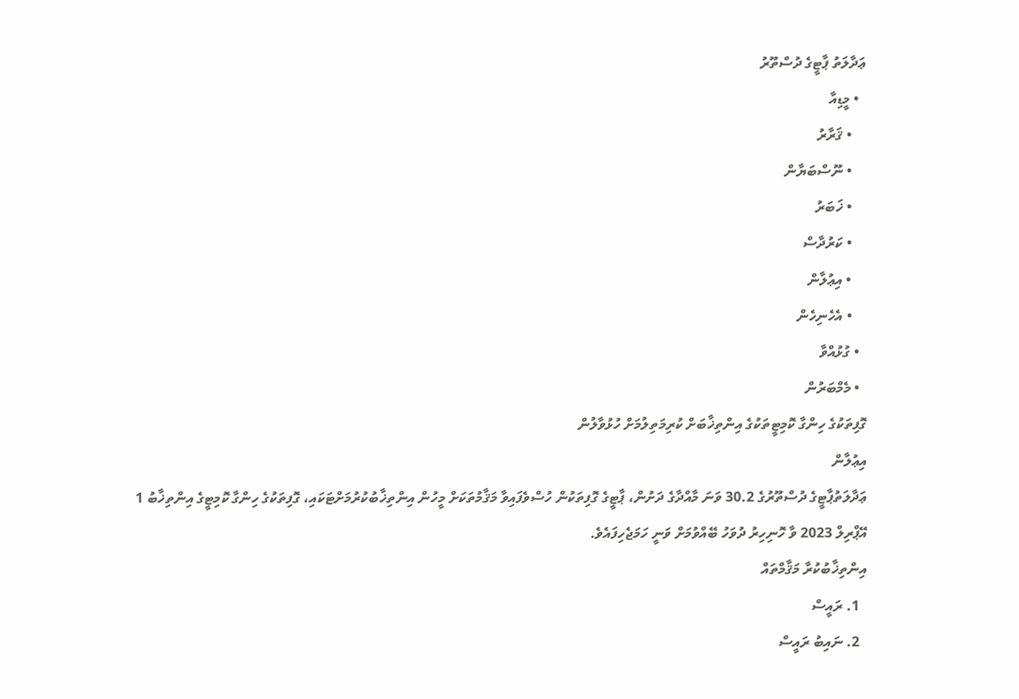ޢަދާލަތު ޕާޓީގެ ދުސްތޫރު
  • މީޑިއާ
    • ޤަރާރު
    • ނޫސްބަޔާން
    • ޚަބަރު
    • ކަރުދާސް
    • އިޢުލާން
    • އެހެނިހެން
  • ގުޅުއްވާ
  • މެމްބަރުން
ގޮފިތަކުގެ ހިންގާ ކޮމިޓީތަކުގެ އިންތިޚާބަށް ކުރިމަތިލުމަށް ހުޅުވާލުން
އިޢުލާން
ޢަދާލަތުޕާޓީގެ ދުސްތޫރުގެ 30.2 ވަނަ މާއްދާގެ ދަށުން، ޕާޓީގެ ގޮފިތަކުން ހުސްވެފައިވާ މަޤާމުތަކަށް މީހުން އިންތިޚާބުކުރުމަށްޓަކައި، ގޮފިތަކުގެ ހިންގާ ކޮމިޓީގެ އިންތިޚާބު 1 އޭޕްރިލް 2023 ވާ ހޮނިހިރު ދުވަހު ބޭއްވުމަށް ވަނީ ހަމަޖެހިފައެވެ.
އިންތިޚާބުކުރާ މަޤާމްތައް
  1. ރައީސް
  2. ނައިބު ރައީސް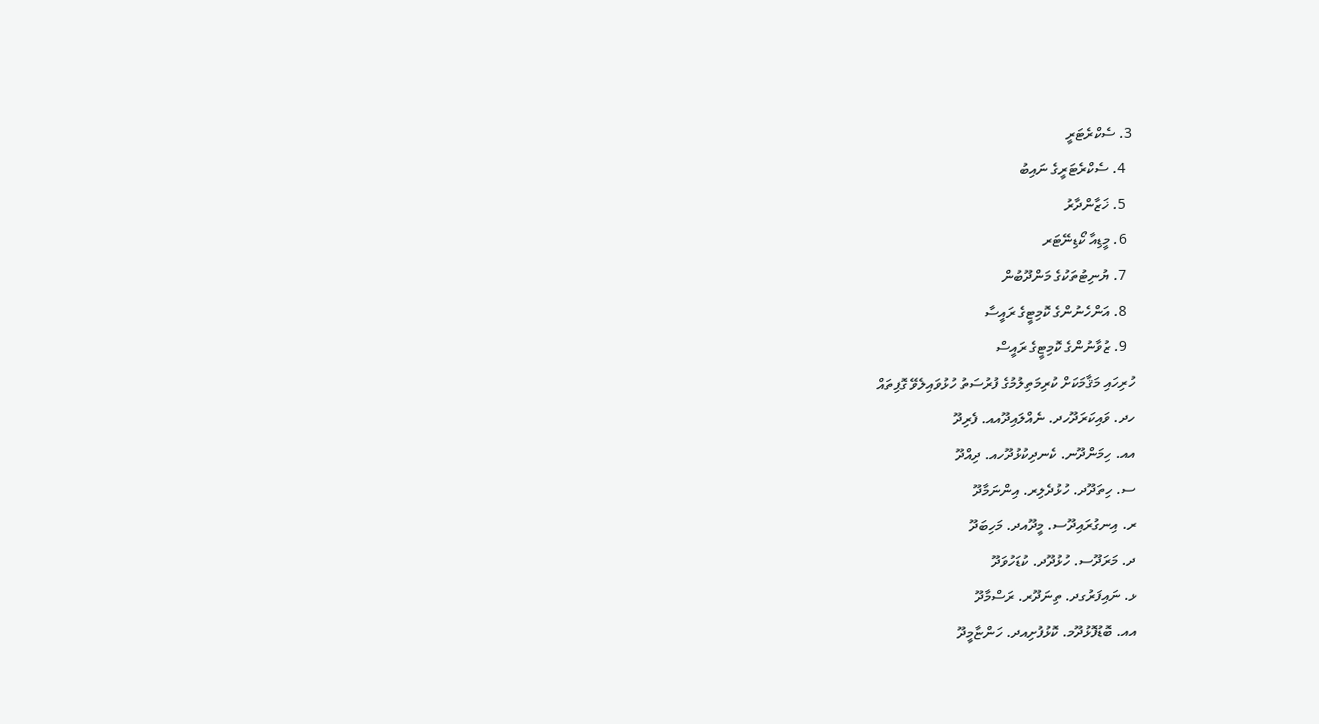3. ސެކްރެޓަރީ
  4. ސެކްރެޓަރީގެ ނައިބު
  5. ޚަޒާންދާރު
  6. މީޑިއާ ކޯޑިނޭޓަރ
  7. ޔުނިޓުތަކުގެ މަންދޫބުން
  8. އަންހެނުންގެ ކޮމިޓީގެ ރައީސާ
  9. ޒުވާނުންގެ ކޮމިޓީގެ ރައީސް
ހުރިހައި މަޤާމަކަށް ކުރިމަތިލުމުގެ ފުރުސަތު ހުޅުވައިލެވޭ ގޮފިތައް
ހދ. ވައިކަރަދޫހދ. ނެއްލައިދޫއއ. ފެރިދޫ
އއ. ހިމަންދޫނ. ކެނދިކުޅުދޫހއ. ދިއްދޫ
ސ. ހިތަދޫދ. ހުޅުދެލިރ. އިންނަމާދޫ
ރ. އިނގުރައިދޫސ. މީދޫއދ. މަހިބަދޫ
ދ. މަރަދޫސ. ހުޅުދޫދ. ކުޑަހުވަދޫ
ޅ. ނައިފަރުގދ. ތިނަދޫރ. ރަސްމާދޫ
އއ. ބޮޑުފޮޅުދޫމ. ކޮޅުފުށިއދ. ހަންޏާމީދޫ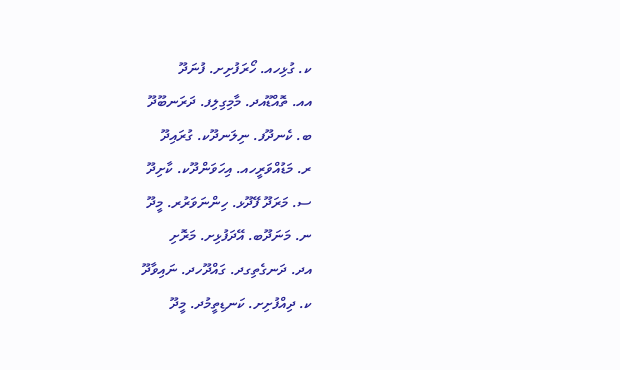ކ. ގުޅިހއ. ހޯރަފުށިށ. ފުނަދޫ
އއ. ތޮއްޑޫއދ. މާމިގިލިފ. ދަރަނބޫދޫ
ބ. ކެނދޫފ. ނިލަނދޫކ. ގުރައިދޫ
ރ. މަޑުއްވަރީހއ. އިހަވަންދޫކ. ކާށިދޫ
ސ. މަރަދޫ ފޭދޫޅ. ހިންނަވަރުރ. މީދޫ
ނ. މަނަދޫބ. އޭދަފުޅިށ. މަރޮށި
އދ. ދަނގެތިގދ. ގައްދޫހދ. ނައިވާދޫ
ކ. ދިއްފުށިށ. ކަނޑިތީމުދ. މީދޫ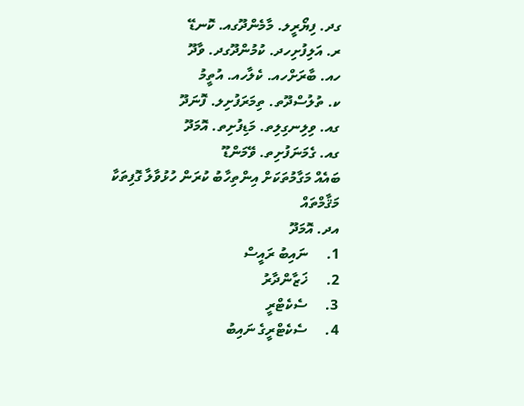ގދ. ފިޔޯރީލ. މާމެންދޫގއ. ކޮނޑޭ
ރ. އަލިފުށިހދ. ކުމުންދޫގދ. ވާދޫ
ހއ. ބާރަށްހއ. ކެލާހއ. އުތީމު
ކ. ތުލުސްދޫތ. ތިމަރަފުށިލ. ފޮނަދޫ
ގއ. ވިލިނގިލިތ. މަޑިފުށިތ. އޮމަދޫ
ގއ. ގެމަނަފުށިތ. ވޭމަންޑޫ
ބައެއް މަގާމުތަކަށް އިންތިހާބު ކުރަން ހުޅުވާލާ ގޮފިތަކާ މަޤާމްތައް
އދ. އޮމަދޫ
1.     ނައިބު ރައީސް
2.     ޚަޒާންދާރު
3.     ސެކެޓްރީ
4.     ސެކެޓްރީގެ ނައިބު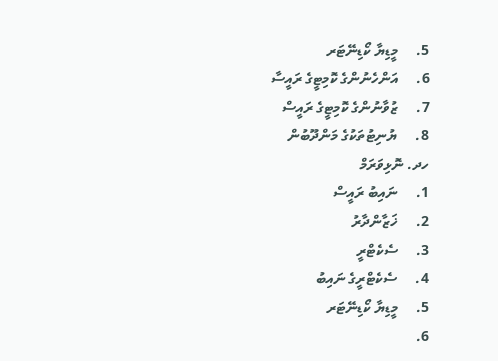5.     މީޑިޔާ ކޯޑިނޭޓަރ
6.     އަންހެނުންގެ ކޮމިޓީގެ ރައީސާ
7.     ޒުވާނުންގެ ކޮމިޓީގެ ރައީސް
8.     ޔުނިޓުތަކުގެ މަންދޫބުން
ހދ. ނޮޅިވަރަމް
1.     ނައިބު ރައީސް
2.     ޚަޒާންދާރު
3.     ސެކެޓްރީ
4.     ސެކެޓްރީގެ ނައިބު
5.     މީޑިޔާ ކޯޑިނޭޓަރ
6.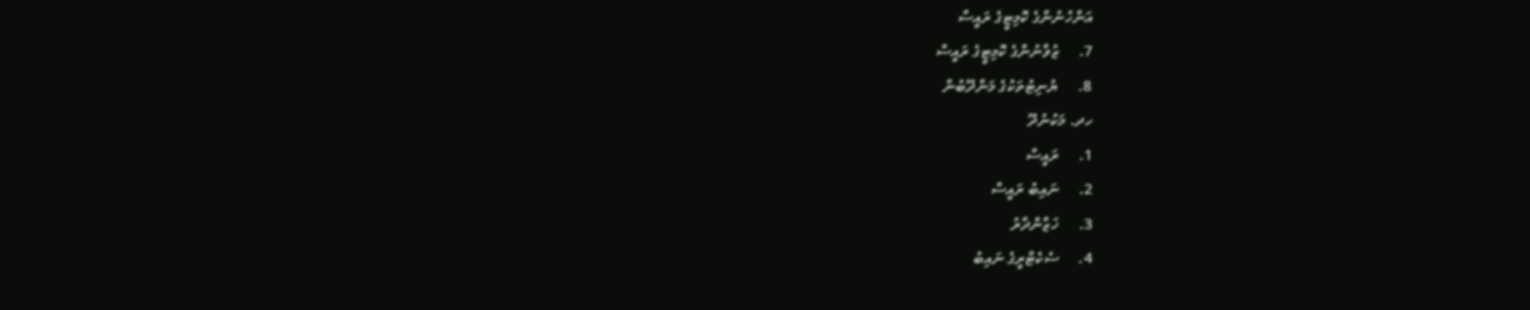އަންހުނުންގެ ކޮމިޓީގެ ރައީސާ
7.     ޒުވާނުންގެ ކޮމިޓީގެ ރައީސް
8.     ޔުނިޓުތަކުގެ މަންދޫބުން
ހދ. މަކުނުދޫ
1.     ރައީސް
2.     ނައިބު ރައީސް
3.     ޚަޒާންދާރު
4.     ސެކެޓްރީގެ ނައިބު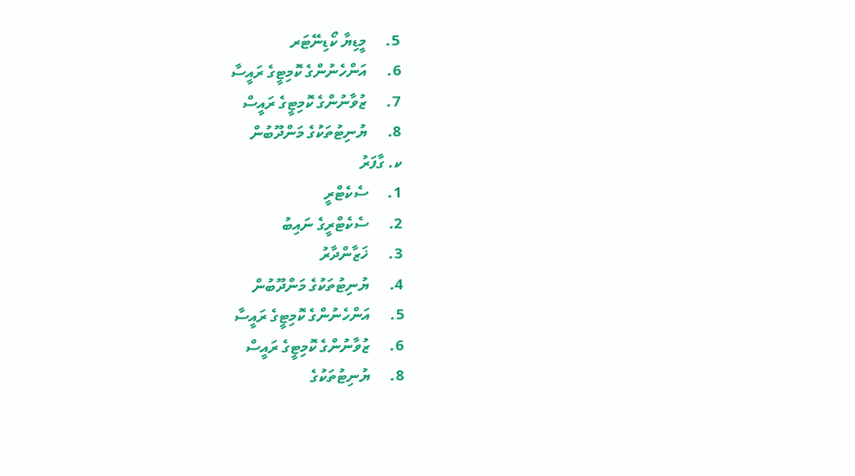5.     މީޑިޔާ ކޯޑިނޭޓަރ
6.     އަންހެނުންގެ ކޮމިޓީގެ ރައީސާ
7.     ޒުވާނުންގެ ކޮމިޓީގެ ރައީސް
8.     ޔުނިޓުތަކުގެ މަންދޫބުން
ކ. ގާފަރު
1.     ސެކެޓްރީ
2.     ސެކެޓްރީގެ ނައިބު
3.     ޚަޒާންދާރު
4.     ޔުނިޓުތަކުގެ މަންދޫބުން
5.     އަންހެނުންގެ ކޮމިޓީގެ ރައީސާ
6.     ޒުވާނުންގެ ކޮމިޓީގެ ރައީސް
8.     ޔުނިޓުތަކުގެ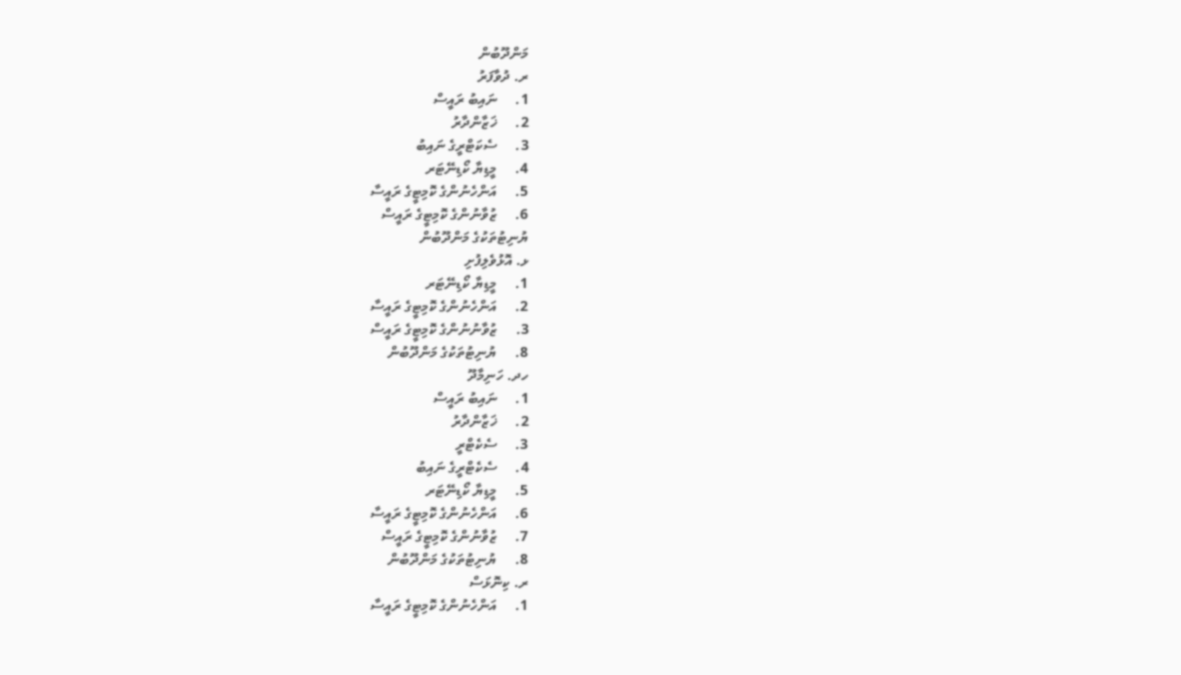މަންދޫބުން
ރ. ދުވާފަރު
1.     ނައިބު ރައީސް
2.     ޚަޒާންދާރު
3.     ސެކަޓްރީގެ ނައިބު
4.     މީޑިޔާ ކޯޑިނޭޓަރ
5.     އަންހެނުންގެ ކޮމިޓީގެ ރައީސާ
6.     ޒުވާނުންގެ ކޮމިޓީގެ ރައީސް
ޔުނިޓުތަކުގެ މަންދޫބުން
ޅ. އޮޅުވެލިފުށި
1.     މީޑިޔާ ކޯޑިނޭޓަރ
2.     އަންހެނުންގެ ކޮމިޓީގެ ރައީސާ
3.     ޒުވާނުނުންގެ ކޮމިޓީގެ ރައީސް
8.     ޔުނިޓުތަކުގެ މަންދޫބުން
ހދ. ހަނިމާދޫ
1.     ނައިބު ރައީސް
2.     ޚަޒާންދާރު
3.     ސެކެޓްރީ
4.     ސެކެޓްރީގެ ނައިބު
5.     މީޑިޔާ ކޯޑިނޭޓަރ
6.     އަންހެނުންގެ ކޮމިޓީގެ ރައީސާ
7.     ޒުވާނުންގެ ކޮމިޓީގެ ރައީސް
8.     ޔުނިޓުތަކުގެ މަންދޫބުން
ރ. ކިނޮޅަސް
1.     އަންހެނުންގެ ކޮމިޓީގެ ރައީސާ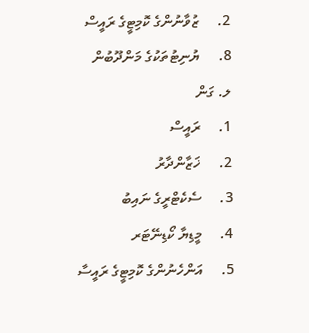2.     ޒުވާނުންގެ ކޮމިޓީގެ ރައީސް
8.     ޔުނިޓުތަކުގެ މަންދޫބުން
ލ. ގަން
1.     ރައީސް
2.     ޚަޒާންދާރު
3.     ސެކެޓްރީގެ ނައިބު
4.     މީޑިޔާ ކޯޑިނޭޓަރ
5.     އަންހެނުންގެ ކޮމިޓީގެ ރައީސާ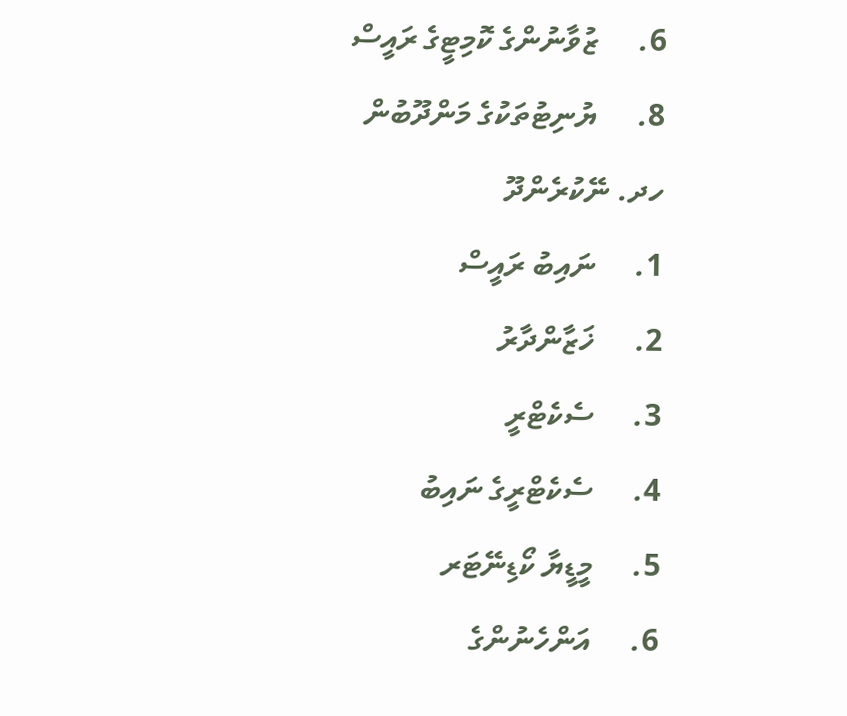6.     ޒުވާނުންގެ ކޮމިޓީގެ ރައީސް
8.     ޔުނިޓުތަކުގެ މަންދޫބުން
ހދ. ނޭކުރެންދޫ
1.     ނައިބު ރައީސް
2.     ޚަޒާންދާރު
3.     ސެކެޓްރީ
4.     ސެކެޓްރީގެ ނައިބު
5.     މީޑީޔާ ކޯޑިނޭޓަރ
6.     އަންހެނުންގެ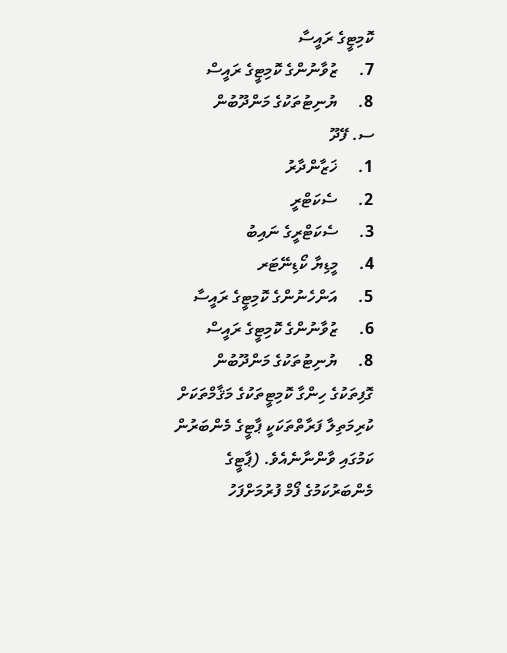ކޮމިޓީގެ ރައީސާ
7.     ޒުވާނުންގެ ކޮމިޓީގެ ރައީސް
8.     ޔުނިޓުތަކުގެ މަންދޫބުން
ސ. ފޭދޫ
1.     ޚަޒާންދާރު
2.     ސެކަޓްރީ
3.     ސެކަޓްރީގެ ނައިބު
4.     މީޑިޔާ ކޯޑިނޭޓަރ
5.     އަންހެނުންގެ ކޮމިޓީގެ ރައީސާ
6.     ޒުވާނުންގެ ކޮމިޓީގެ ރައީސް
8.     ޔުނިޓުތަކުގެ މަންދޫބުން
ގޮފިތަކުގެ ހިންގާ ކޮމިޓީތަކުގެ މަޤާމްތަކަށް ކުރިމަތިލާ ފަރާތްތަކަކީ ޕާޓީގެ މެންބަރުން ކަމުގައި ވާންނާނެއެވެ. (ޕާޓީގެ މެންބަރުކަމުގެ ފޯމް ފުރުމަށްފަހު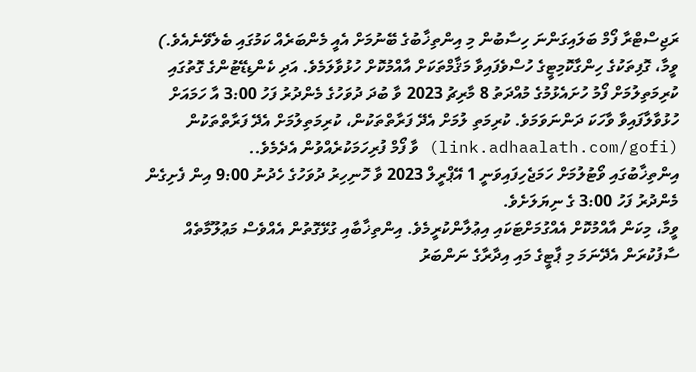ރަޖިސްޓްރާ ފޯމް ބަލައިގަންނަ ހިސާބުން މި އިންތިޚާބުގެ ބޭނުމަށް އެއީ މެންބަރެއް ކަމުގައި ބެލެވޭނެއެވެ.)
ވީމާ، ގޮފިތަކުގެ ހިންގާކޮމިޓީގެ ހުސްވެފައިވާ މަޤާމްތަކަށް އާއްމުކޮށް ހުޅުވާލަމެވެ. އަދި ކެންޑިޑޭޓުންގެ ގޮތުގައި ކުރިމަތިލުމަށް ފޯމު ހުށައެޅުމުގެ މުއްދަތު 8 މާރިޗު 2023 ވާ ބުދަ ދުވަހުގެ މެންދުރު ފަހު 3:00 އާ ހަމައަށް ހުޅުވާލާފައިވާ ވާހަކަ ދަންނަވަމަވެ. ކުރިމަތި ލުމަށް އެދޭ ފަރާތްތަކުން، ކުރިމަތިލުމަށް އެދޭ ފަރާތްތަކުން (link.adhaalath.com/gofi) ވާ ފޯމް ފުރިހަމަކުރެއްވުން އެދެމެވެ..
އިންތިޚާބުގައި ވޯޓުލުމަށް ހަމަޖެހިފައިވަނީ 1 އޭޕްރީލް 2023 ވާ ހޮނިހިރު ދުވަހުގެ ހެދުނު 9:00 އިން ފެށިގެން މެންދުރު ފަހު 3:00 ގެ ނިޔަލަށެވެ.
ވީމާ، މިކަން އާއްމުކޮށް އެއްގުމަށްޓަކައި އިޢުލާންކުރީމެވެ. އިންތިޚާބާއި ގުޅޭގޮތުން އެއްވެސް މަޢުލޫމާތެއް ސާފުކުރަން އެދޭނަމަ މި ޕާޓީގެ މައި އިދާރާގެ ނަންބަރު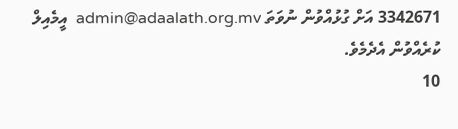3342671 އަށް ގުޅުއްވުން ނުވަތަ admin@adaalath.org.mv  އީމެއިލް ކުރެއްވުން އެދެމެވެ.
10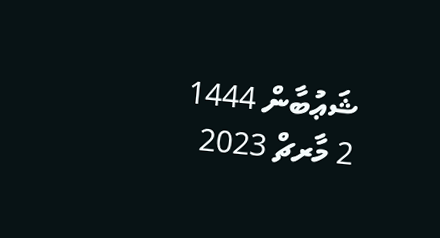ޝަޢުބާން 1444
2 މާރޗް 2023